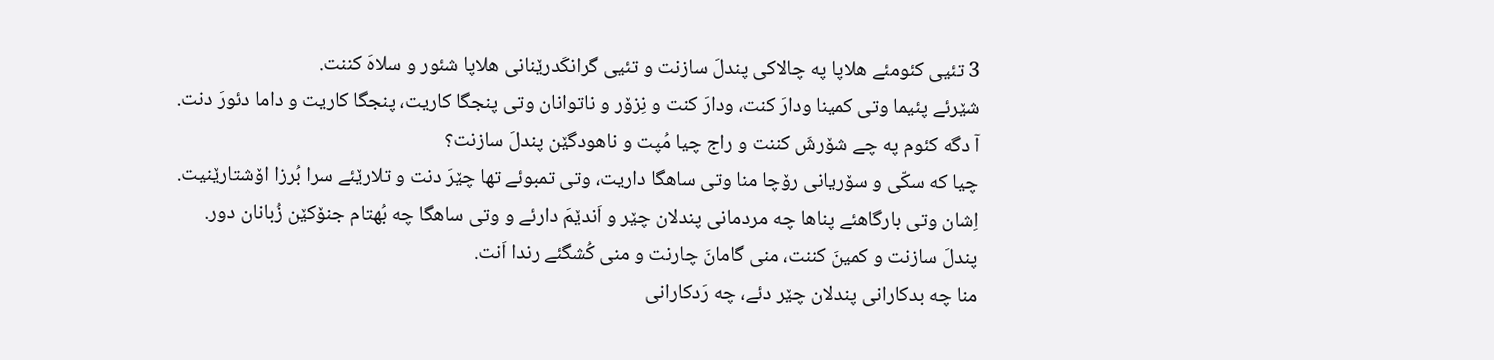3 تئیی کئومئے هلاپا په چالاکی پندلَ سازنت و تئیی گرانکَدرێنانی هلاپا شئور و سلاهَ کننت.
شێرئے پئیما وتی کمینا ودارَ کنت، ودارَ کنت و نِزۆر و ناتوانان وتی پنجگا کاریت، پنجگا کاریت و داما دئورَ دنت.
آ دگه کئوم په چے شۆرشَ کننت و راج چیا مُپت و ناهودگێن پندلَ سازنت؟
چیا که سکّی و سۆریانی رۆچا منا وتی ساهگا داریت، وتی تمبوئے تها چێرَ دنت و تلارێئے سرا بُرزا اۆشتارێنیت.
اِشان وتی بارگاهئے پناها چه مردمانی پندلان چێر و اَندێمَ دارئے و وتی ساهگا چه بُهتام جنۆکێن زُبانان دور.
پندلَ سازنت و کمینَ کننت، منی گامانَ چارنت و منی کُشگئے رندا اَنت.
منا چه بدکارانی پندلان چێر دئے، چه رَدکارانی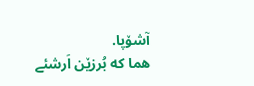آشۆپا.
هما که بُرزێن اَرشئے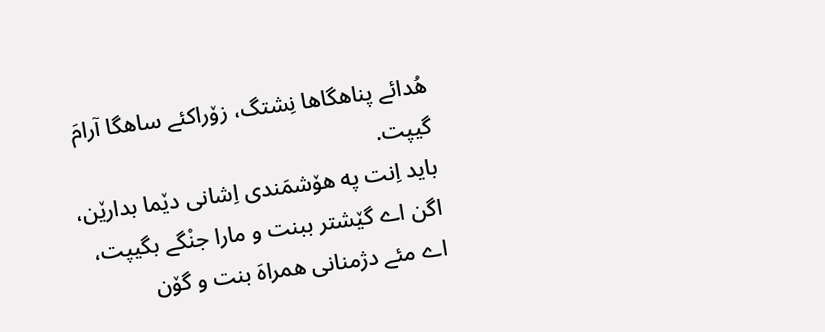هُدائے پناهگاها نِشتگ، زۆراکئے ساهگا آرامَ گیپت.
باید اِنت په هۆشمَندی اِشانی دێما بدارێن، اگن اے گێشتر ببنت و مارا جنْگے بگیپت، اے مئے دژمنانی همراهَ بنت و گۆن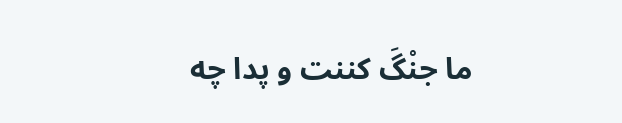ما جنْگَ کننت و پدا چه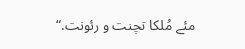مئے مُلکا تچنت و رئونت.“